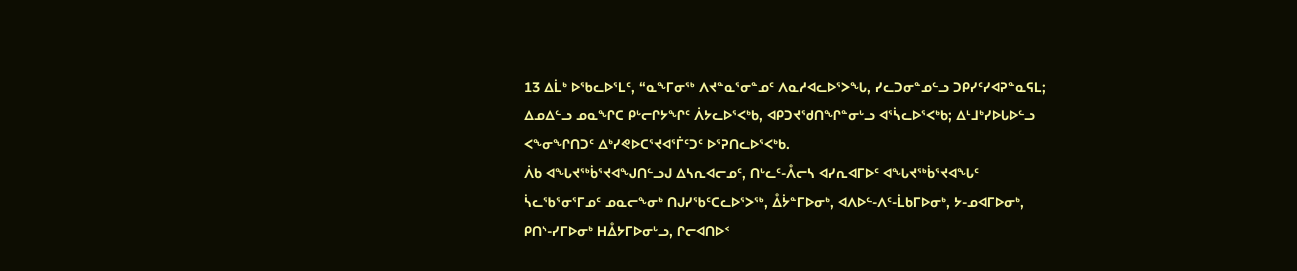13 ᐃᒫᒃ ᐅᖃᓚᐅᕐᒪᑦ, “ᓇᖕᒥᓂᖅ ᐱᔪᓐᓇᕐᓂᓐᓄᑦ ᐱᓇᓱᐊᓚᐅᕐᐳᖓ, ᓯᓚᑐᓂᓐᓄᓪᓗ ᑐᑭᓯᑦᓯᐊᕈᓐᓇᕋᒪ; ᐃᓄᐃᓪᓗ ᓄᓇᖏᑕ ᑭᒡᓕᒋᔭᖏᑦ ᐲᔭᓚᐅᕐᐸᒃᑲ, ᐊᑭᑐᔪᖁᑎᖏᓐᓂᒡᓗ ᐊᕐᓵᓚᐅᕐᐸᒃᑲ; ᐃᒻᒧᒃᓯᐅᒐᐅᓪᓗ ᐸᖕᓂᖏᑎᑐᑦ ᐃᒃᓯᕙᐅᑕᕐᔪᐊᕐᒦᑦᑐᑦ ᐅᕐᕈᑎᓚᐅᕐᐸᒃᑲ.
ᐲᑲ ᐊᖓᔪᖅᑳᕐᔪᐊᖑᑎᓪᓗᒍ ᐃᓴᕆᐊᓕᓄᑦ, ᑎᒡᓚᑦ-ᐰᓕᓴ ᐊᓯᕆᐊᒥᐅᑦ ᐊᖓᔪᖅᑳᕐᔪᐊᖓᑦ ᓵᓚᖃᕐᓂᕐᒥᓄᑦ ᓄᓇᓕᖕᓂᒃ ᑎᒍᓯᖃᑦᑕᓚᐅᕐᐳᖅ, ᐂᔮᓐᒥᐅᓂᒃ, ᐊᐱᐅᓪ-ᐱᑦ-ᒫᑲᒥᐅᓂᒃ, ᔭ-ᓄᐊᒥᐅᓂᒃ, ᑭᑎᔅ-ᓯᒥᐅᓂᒃ ᕼᐂᔭᒥᐅᓂᒡᓗ, ᒋᓕᐊᑎᐅᑉ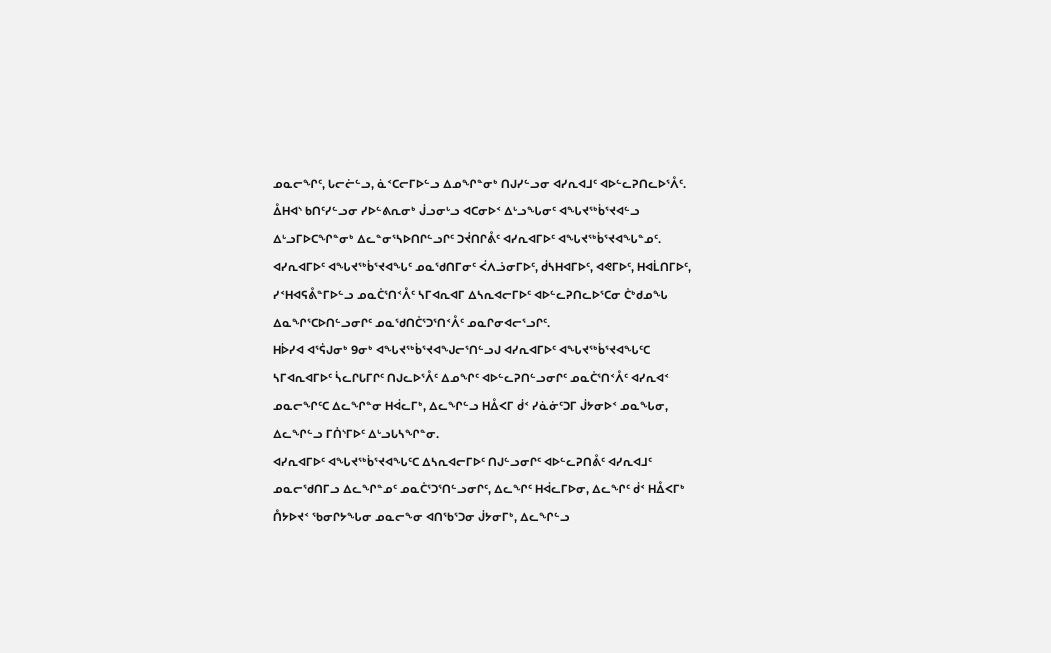ᓄᓇᓕᖏᑦ, ᒐᓕᓖᓪᓗ, ᓈᑉᑕᓕᒥᐅᓪᓗ ᐃᓄᖏᓐᓂᒃ ᑎᒍᓯᓪᓗᓂ ᐊᓯᕆᐊᒧᑦ ᐊᐅᓪᓚᕈᑎᓚᐅᕐᐰᑦ.
ᐂᕼᐊᔅ ᑲᑎᑦᓯᓪᓗᓂ ᓯᐅᓪᕕᕆᓂᒃ ᒎᓗᓂᒡᓗ ᐊᑕᓂᐅᑉ ᐃᒡᓗᖓᓂᑦ ᐊᖓᔪᖅᑳᕐᔪᐊᓪᓗ ᐃᒡᓗᒥᐅᑕᖏᓐᓂᒃ ᐃᓚᓐᓂᕐᓴᐅᑎᒋᓪᓗᒋᑦ ᑐᔫᑎᒋᕔᑦ ᐊᓯᕆᐊᒥᐅᑦ ᐊᖓᔪᖅᑳᕐᔪᐊᖓᓐᓄᑦ.
ᐊᓯᕆᐊᒥᐅᑦ ᐊᖓᔪᖅᑳᕐᔪᐊᖓᑦ ᓄᓇᖁᑎᒥᓂᑦ ᐹᐱᓘᓂᒥᐅᑦ, ᑰᓴᕼᐊᒥᐅᑦ, ᐊᕙᒥᐅᑦ, ᕼᐊᒫᑎᒥᐅᑦ, ᓯᑉᕼᐊᕋᕔᓐᒥᐅᓪᓗ ᓄᓇᑖᕐᑎᑉᐰᑦ ᓴᒥᐊᕆᐊᒥ ᐃᓴᕆᐊᓕᒥᐅᑦ ᐊᐅᓪᓚᕈᑎᓚᐅᕐᑕᓂ ᑖᒃᑯᓄᖓ ᐃᓇᖏᕐᑕᐅᑎᓪᓗᓂᒋᑦ ᓄᓇᖁᑎᑖᕐᑐᕐᑎᑉᐰᑦ ᓄᓇᒋᓂᐊᓕᕐᓗᒋᑦ.
ᕼᐆᓯᐊ ᐊᕐᕌᒍᓂᒃ 9ᓂᒃ ᐊᖓᔪᖅᑳᕐᔪᐊᖑᓕᕐᑎᓪᓗᒍ ᐊᓯᕆᐊᒥᐅᑦ ᐊᖓᔪᖅᑳᕐᔪᐊᖓᑦᑕ ᓴᒥᐊᕆᐊᒥᐅᑦ ᓵᓚᒋᒐᒥᒋᑦ ᑎᒍᓚᐅᕐᐰᑦ ᐃᓄᖏᑦ ᐊᐅᓪᓚᕈᑎᓪᓗᓂᒋᑦ ᓄᓇᑖᕐᑎᑉᐰᑦ ᐊᓯᕆᐊᑉ ᓄᓇᓕᖏᑦᑕ ᐃᓚᖏᓐᓂ ᕼᐋᓚᒥᒃ, ᐃᓚᖏᓪᓗ ᕼᐂᐸᒥ ᑰᑉ ᓯᓈᓃᑦᑐᒥ ᒎᔭᓂᐅᑉ ᓄᓇᖓᓂ, ᐃᓚᖏᓪᓗ ᒥᑏᔅᒥᐅᑦ ᐃᒡᓗᒐᓴᖏᓐᓂ.
ᐊᓯᕆᐊᒥᐅᑦ ᐊᖓᔪᖅᑳᕐᔪᐊᖓᑦᑕ ᐃᓴᕆᐊᓕᒥᐅᑦ ᑎᒍᓪᓗᓂᒋᑦ ᐊᐅᓪᓚᕈᑎᕔᑦ ᐊᓯᕆᐊᒧᑦ ᓄᓇᓕᖁᑎᒥᓗ ᐃᓚᖏᓐᓄᑦ ᓄᓇᑖᕐᑐᕐᑎᓪᓗᓂᒋᑦ, ᐃᓚᖏᑦ ᕼᐋᓚᒥᐅᓂ, ᐃᓚᖏᑦ ᑰᑉ ᕼᐂᐸᒥᒃ ᑍᔭᐅᔪᑉ ᖃᓂᒋᔭᖓᓂ ᓄᓇᓕᖕᓂ ᐊᑎᖃᕐᑐᓂ ᒎᔭᓂᒥᒃ, ᐃᓚᖏᓪᓗ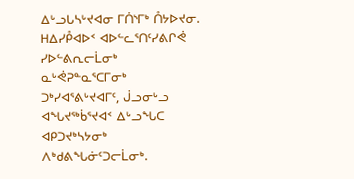ᐃᒡᓗᒐᓴᒡᔪᐊᓂ ᒥᑏᔅᒥᒃ ᑍᔭᐅᔪᓂ.
ᕼᐃᓯᑬᐊᐅᑉ ᐊᐅᓪᓚᕐᑎᑦᓯᕕᒋᕚ ᓯᐅᓪᕕᕆᓕᒫᓂᒃ ᓇᒡᕚᕈᓐᓇᕐᑕᒥᓂᒃ ᑐᒃᓯᐊᕐᕕᒡᔪᐊᒥᑦ, ᒎᓗᓂᒡᓗ ᐊᖓᔪᖅᑳᕐᔪᐊᑉ ᐃᒡᓗᖓᑕ ᐊᑭᑐᔪᒃᓴᔭᓂᒃ ᐱᒃᑯᕕᖓᓃᑦᑐᓕᒫᓂᒃ.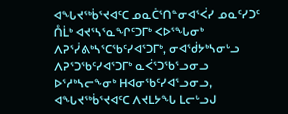ᐊᖓᔪᖅᑳᕐᔪᐊᑦᑕ ᓄᓇᑖᕐᑎᓐᓂᐊᕐᐹᓯ ᓄᓇᑦᓯᑐᑦ ᑍᒫᒃ ᐊᔪᕐᓴᕐᓇᖏᑦᑐᒥᒃ ᐸᐅᕐᖓᓂᒃ ᐱᕈᕐᓰᕕᒃᓴᕐᑕᖃᑦᓯᐊᕐᑐᒥᒃ, ᓂᐊᖂᔭᒃᓴᓂᒡᓗ ᐱᕈᕐᑐᖃᑦᓯᐊᕐᑐᒥᒃ ᓇᐹᕐᑐᖃᕐᓗᓂᓗ ᐅᕐᓱᒃᓴᓕᖕᓂᒃ ᕼᐊᓂᖃᑦᓯᐊᕐᓗᓂᓗ, ᐊᖓᔪᖅᑳᕐᔪᐊᑦᑕ ᐱᔪᒪᔭᖓ ᒪᓕᒡᓗᒍ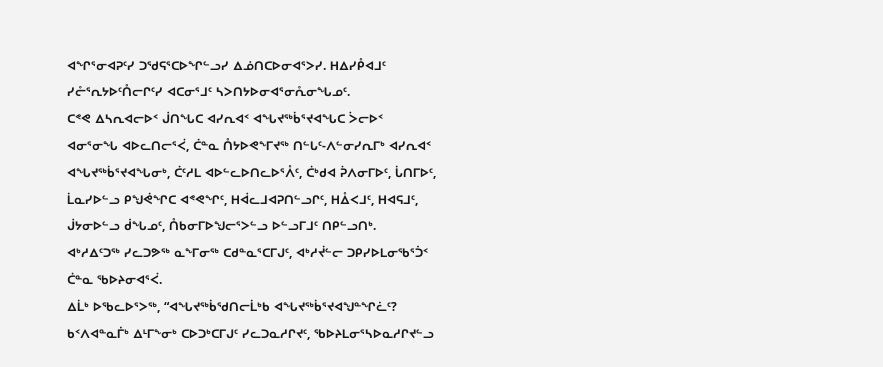ᐊᖏᕐᓂᐊᕈᑦᓯ ᑐᖁᕋᕐᑕᐅᖏᓪᓗᓯ ᐃᓅᑎᑕᐅᓂᐊᕐᐳᓯ. ᕼᐃᓯᑬᐊᒧᑦ ᓯᓔᕐᕆᔭᐅᑦᑍᓕᒋᑦᓯ ᐊᑕᓂᕐᒧᑦ ᓴᐳᑎᔭᐅᓂᐊᕐᓂᕅᓂᖓᓄᑦ.
ᑕᕝᕙ ᐃᓴᕆᐊᓕᐅᑉ ᒎᑎᖓᑕ ᐊᓯᕆᐊᑉ ᐊᖓᔪᖅᑳᕐᔪᐊᖓᑕ ᐴᓕᐅᑉ ᐊᓂᕐᓂᖓ ᐊᐅᓚᑎᓕᕐᐹ, ᑖᓐᓇ ᑍᔭᐅᕙᖕᒥᔪᖅ ᑎᓪᒐᑦ-ᐱᓪᓂᓯᕆᒥᒃ ᐊᓯᕆᐊᑉ ᐊᖓᔪᖅᑳᕐᔪᐊᖓᓂᒃ, ᑖᑦᓱᒪ ᐊᐅᓪᓚᐅᑎᓚᐅᕐᐰᑦ, ᑖᒃᑯᐊ ᕉᐱᓂᒥᐅᑦ, ᒑᑎᒥᐅᑦ, ᒫᓇᓯᐅᓪᓗ ᑭᖑᕚᖏᑕ ᐊᕝᕙᖏᑦ, ᕼᐋᓚᒧᐊᕈᑎᓪᓗᒋᑦ, ᕼᐂᐸᒧᑦ, ᕼᐊᕋᒧᑦ, ᒎᔭᓂᐅᓪᓗ ᑰᖓᓄᑦ, ᑍᑲᓂᒥᐅᖑᓕᕐᐳᓪᓗ ᐅᓪᓗᒥᒧᑦ ᑎᑭᓪᓗᑎᒃ.
ᐊᒃᓱᐃᑦᑐᖅ ᓯᓚᑐᕗᖅ ᓇᖕᒥᓂᖅ ᑕᑯᓐᓇᕐᑕᒥᒍᑦ, ᐊᒃᓱᔫᓪᓕ ᑐᑭᓯᐅᒪᓂᖃᕐᑑᑉ ᑖᓐᓇ ᖃᐅᔨᓂᐊᕐᐹ.
ᐃᒫᒃ ᐅᖃᓚᐅᕐᐳᖅ, “ᐊᖓᔪᖅᑳᖁᑎᓕᒫᒃᑲ ᐊᖓᔪᖅᑳᕐᔪᐊᖑᓐᖏᓛᑦ?
ᑲᑉᐱᐊᓐᓇᒦᒃ ᐃᒻᒥᖕᓂᒃ ᑕᐅᑐᒃᑕᒥᒍᑦ ᓯᓚᑐᓇᓱᒋᔪᑦ, ᖃᐅᔨᒪᓂᕐᓴᐅᓇᓱᒋᔪᓪᓗ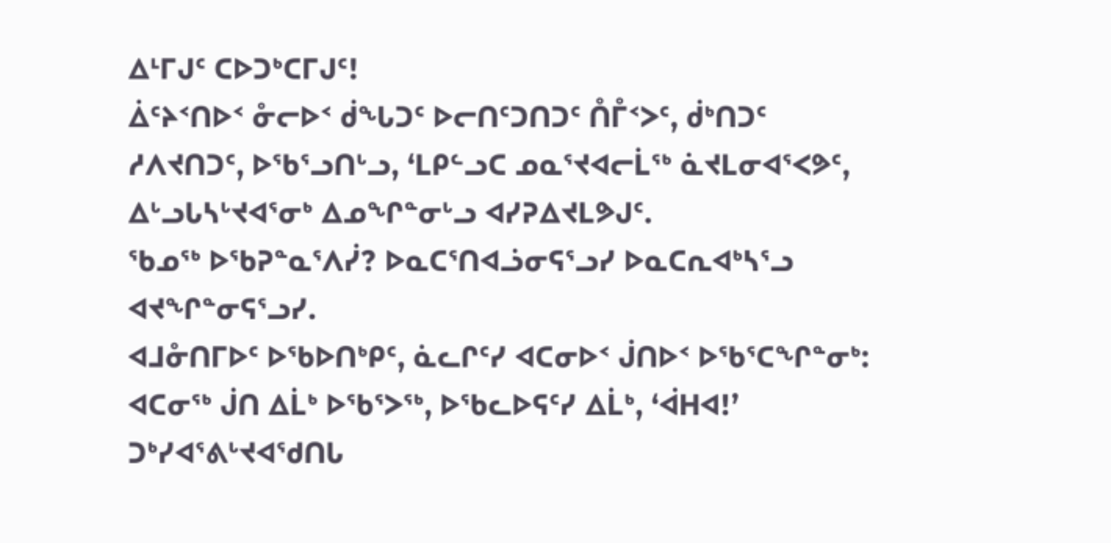ᐃᒻᒥᒍᑦ ᑕᐅᑐᒃᑕᒥᒍᑦ!
ᐄᑦᔨᑉᑎᐅᑉ ᓁᓕᐅᑉ ᑰᖓᑐᑦ ᐅᓕᑎᑦᑐᑎᑐᑦ ᑍᒤᑉᐳᑦ, ᑰᒃᑎᑐᑦ ᓱᐱᔪᑎᑐᑦ, ᐅᖃᕐᓗᑎᒡᓗ, ‘ᒪᑭᓪᓗᑕ ᓄᓇᕐᔪᐊᓕᒫᖅ ᓈᔪᒪᓂᐊᕐᐸᕗᑦ, ᐃᒡᓗᒐᓴᒡᔪᐊᕐᓂᒃ ᐃᓄᖏᓐᓂᒡᓗ ᐊᓯᕈᐃᔪᒪᕗᒍᑦ.
ᖃᓄᖅ ᐅᖃᕈᓐᓇᕐᐱᓰ? ᐅᓇᑕᕐᑎᐊᓘᓂᕋᕐᓗᓯ ᐅᓇᑕᕆᐊᒃᓴᕐᓗ ᐊᔪᖏᓐᓂᕋᕐᓗᓯ.
ᐊᒧᓁᑎᒥᐅᑦ ᐅᖃᐅᑎᒃᑭᑦ, ᓈᓚᒋᑦᓯ ᐊᑕᓂᐅᑉ ᒎᑎᐅᑉ ᐅᖃᕐᑕᖏᓐᓂᒃ: ᐊᑕᓂᖅ ᒎᑎ ᐃᒫᒃ ᐅᖃᕐᐳᖅ, ᐅᖃᓚᐅᕋᑦᓯ ᐃᒫᒃ, ‘ᐋᕼᐊ!’ ᑐᒃᓯᐊᕐᕕᒡᔪᐊᖁᑎᒐ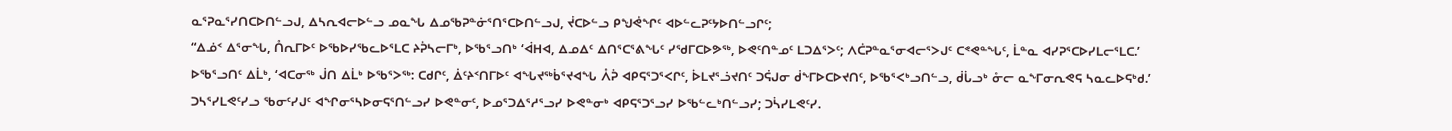ᓇᕐᕈᓇᕐᓯᑎᑕᐅᑎᓪᓗᒍ, ᐃᓴᕆᐊᓕᐅᓪᓗ ᓄᓇᖓ ᐃᓄᖃᕈᓐᓃᕐᑎᕐᑕᐅᑎᓪᓗᒍ, ᔫᑕᐅᓪᓗ ᑭᖑᕚᖏᑦ ᐊᐅᓪᓚᕈᑦᔭᐅᑎᓪᓗᒋᑦ;
“ᐃᓅᑉ ᐃᕐᓂᖓ, ᑍᕆᒥᐅᑦ ᐅᖃᐅᓯᖃᓚᐅᕐᒪᑕ ᔨᕉᓴᓕᒥᒃ, ᐅᖃᕐᓗᑎᒃ ‘ᐋᕼᐊ, ᐃᓄᐃᑦ ᐃᑎᕐᑕᕐᕕᖓᑦ ᓯᖁᒥᑕᐅᕗᖅ, ᐅᕙᑦᑎᓐᓄᑦ ᒪᑐᐃᕐᐳᑦ; ᐱᑖᕈᓐᓇᕐᓂᐊᓕᕐᐳᒍᑦ ᑕᕝᕙᓐᖓᑦ, ᒫᓐᓇ ᐊᓯᕈᕐᑕᐅᓯᒪᓕᕐᒪᑕ.’
ᐅᖃᕐᓗᑎᑦ ᐃᒫᒃ, ‘ᐊᑕᓂᖅ ᒎᑎ ᐃᒫᒃ ᐅᖃᕐᐳᖅ: ᑕᑯᒋᑦ, ᐄᑦᔨᑉᑎᒥᐅᑦ ᐊᖓᔪᖅᑳᕐᔪᐊᖓ ᐰᕉ ᐊᑭᕋᕐᑐᕐᐸᒋᑦ, ᐆᒪᔪᕐᓘᔪᑎᑦ ᑐᕌᒍᓂ ᑰᖕᒥᐅᑕᐅᔪᑎᑦ, ᐅᖃᕐᐸᒃᓗᑎᓪᓗ, ᑰᒑᓗᒃ ᓁᓕ ᓇᖕᒥᓂᕆᕙᕋ ᓴᓇᓚᐅᕋᒃᑯ.’
ᑐᓴᕐᓯᒪᕙᑦᓯᓗ ᖃᓂᑦᓯᒍᑦ ᐊᖏᓂᕐᓴᐅᓂᕋᕐᑎᓪᓗᓯ ᐅᕙᓐᓂᑦ, ᐅᓄᕐᑐᐃᕐᓱᕐᓗᓯ ᐅᕙᓐᓂᒃ ᐊᑭᕋᕐᑐᕐᓗᓯ ᐅᖃᓪᓚᒃᑎᓪᓗᓯ; ᑐᓵᓯᒪᕙᑦᓯ.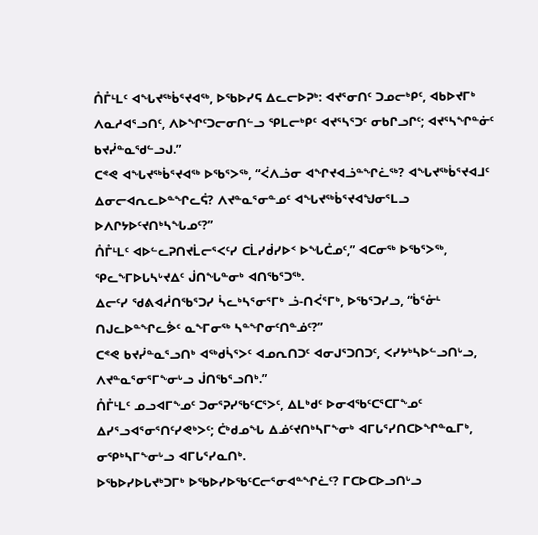ᑍᒤᒻᒪᑦ ᐊᖓᔪᖅᑳᕐᔪᐊᖅ, ᐅᖃᐅᓯᕋ ᐃᓚᓕᐅᕈᒃ: ᐊᔪᕐᓂᑎᑦ ᑐᓄᓕᒃᑭᑦ, ᐊᑲᐅᔪᒥᒃ ᐱᓇᓱᐊᕐᓗᑎᑦ, ᐱᐅᖏᑦᑐᓕᓂᑎᓪᓗ ᕿᒪᓕᒃᑭᑦ ᐊᔪᕐᓴᕐᑐᑦ ᓂᑲᒋᓗᒋᑦ; ᐊᔪᕐᓴᖏᓐᓃᑦ ᑲᔪᓰᓐᓇᖁᓪᓗᒍ.”
ᑕᕝᕙ ᐊᖓᔪᖅᑳᕐᔪᐊᖅ ᐅᖃᕐᐳᖅ, “ᐹᐱᓘᓂ ᐊᖏᔪᐊᓘᓐᖏᓛᖅ? ᐊᖓᔪᖅᑳᕐᔪᐊᒧᑦ ᐃᓂᓕᐊᕆᓚᐅᓐᖏᓚᕌ? ᐱᔪᓐᓇᕐᓂᓐᓄᑦ ᐊᖓᔪᖅᑳᕐᔪᐊᖑᓂᕐᒪᓗ ᐅᐱᒋᔭᐅᑦᔪᑎᒃᓴᖓᓄᑦ?”
ᑍᒤᒻᒪᑦ ᐊᐅᓪᓚᕈᑎᔪᒫᓕᕐᐸᑦᓯ ᑕᒫᓯᑰᓯᐅᑉ ᐅᖓᑖᓄᑦ,” ᐊᑕᓂᖅ ᐅᖃᕐᐳᖅ, ᕿᓚᖕᒥᐅᒐᓴᒡᔪᐃᑦ ᒎᑎᖓᓐᓂᒃ ᐊᑎᖃᕐᑐᖅ.
ᐃᓕᑦᓯ ᖁᕕᐊᓲᑎᖃᕐᑐᓯ ᓵᓚᒃᓴᕐᓂᕐᒥᒃ ᓘ-ᑎᐹᕐᒥᒃ, ᐅᖃᕐᑐᓯᓗ, “ᑳᕐᓁᒻ ᑎᒍᓚᐅᓐᖏᓚᕘᑦ ᓇᖕᒥᓂᖅ ᓴᓐᖏᓂᑦᑎᓐᓅᑦ?”
ᑕᕝᕙ ᑲᔪᓰᓐᓇᕐᓗᑎᒃ ᐊᖅᑯᓵᕐᐳᑦ ᐊᓄᕆᑎᑐᑦ ᐊᓂᒍᕐᑐᑎᑐᑦ, ᐸᓯᔭᒃᓴᐅᓪᓗᑎᒡᓗ, ᐱᔪᓐᓇᕐᓂᕐᒥᖕᓂᒡᓗ ᒎᑎᖃᕐᓗᑎᒃ.”
ᑍᒤᒻᒪᑦ ᓄᓗᐊᒥᖕᓄᑦ ᑐᓂᕐᕈᓯᖃᑦᑕᕐᐳᑦ, ᐃᒪᒃᑯᑦ ᐅᓂᐊᖃᑦᑕᕐᑕᒥᖕᓄᑦ ᐃᓯᕐᓗᐊᕐᓂᕐᑎᑦᓯᕙᒃᐳᑦ; ᑖᒃᑯᓄᖓ ᐃᓅᑦᔪᑎᒃᓴᒥᖕᓂᒃ ᐊᒥᒐᕐᓯᑎᑕᐅᖏᓐᓇᒥᒃ, ᓂᕿᒃᓴᒥᖕᓂᒡᓗ ᐊᒥᒐᕐᓯᓇᑎᒃ.
ᐅᖃᐅᓯᐅᒐᔪᒃᑐᒥᒃ ᐅᖃᐅᓯᐅᖃᑦᑕᓕᕐᓂᐊᓐᖏᓛᑦ? ᒥᑕᐅᑕᐅᓗᑎᒡᓗ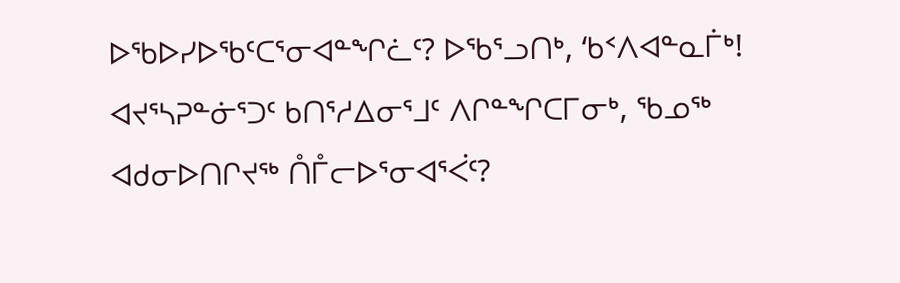ᐅᖃᐅᓯᐅᖃᑦᑕᕐᓂᐊᓐᖏᓛᑦ? ᐅᖃᕐᓗᑎᒃ, ‘ᑲᑉᐱᐊᓐᓇᒦᒃ! ᐊᔪᕐᓴᕈᓐᓃᕐᑐᑦ ᑲᑎᕐᓱᐃᓂᕐᒧᑦ ᐱᒋᓐᖏᑕᒥᓂᒃ, ᖃᓄᖅ ᐊᑯᓂᐅᑎᒋᔪᖅ ᑍᒤᓕᐅᕐᓂᐊᕐᐹᑦ?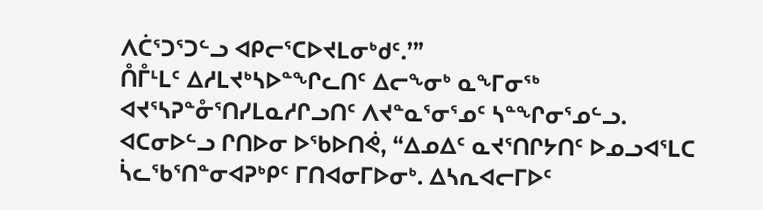ᐱᑖᕐᑐᕐᑐᓪᓗ ᐊᑭᓕᕐᑕᐅᔪᒪᓂᒃᑯᑦ.’”
ᑍᒤᒻᒪᑦ ᐃᓱᒪᔪᒃᓴᐅᓐᖏᓚᑎᑦ ᐃᓕᖕᓂᒃ ᓇᖕᒥᓂᖅ ᐊᔪᕐᓴᕈᓐᓁᕐᑎᓯᒪᓇᓱᒋᓗᑎᑦ ᐱᔪᓐᓇᕐᓂᕐᓄᑦ ᓴᓐᖏᓂᕐᓄᓪᓗ.
ᐊᑕᓂᐅᓪᓗ ᒋᑎᐅᓂ ᐅᖃᐅᑎᕚ, “ᐃᓄᐃᑦ ᓇᔪᕐᑎᒋᔭᑎᑦ ᐅᓄᓗᐊᕐᒪᑕ ᓵᓚᖃᕐᑎᓐᓂᐊᕈᒃᑭᑦ ᒥᑎᐊᓂᒥᐅᓂᒃ. ᐃᓴᕆᐊᓕᒥᐅᑦ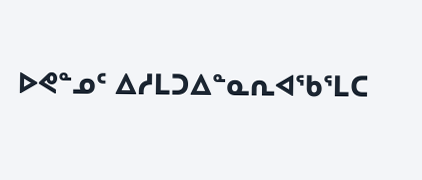ᐅᕙᓐᓄᑦ ᐃᓱᒪᑐᐃᓐᓇᕆᐊᖃᕐᒪᑕ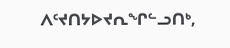ᐱᑦᔪᑎᔭᐅᔪᕆᖏᓪᓗᑎᒃ,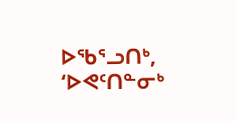ᐅᖃᕐᓗᑎᒃ, ‘ᐅᕙᑦᑎᓐᓂᒃ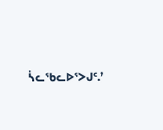ᓵᓚᖃᓚᐅᕐᐳᒍᑦ.’